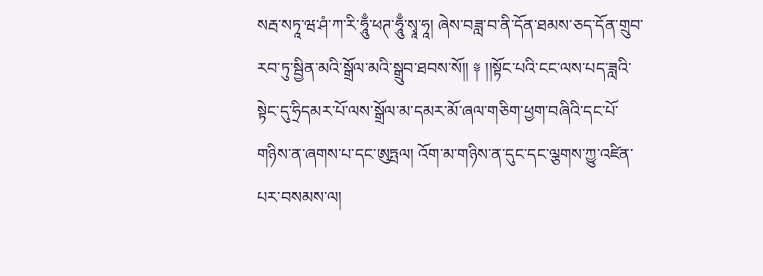སརྦ་སཏཱ་ཝ་ཤཾ་ཀ་རི་ཧཱུྃ་ཕཊ་ཧཱུྃ་སྭཱ་ཧཱ། ཞེས་བཟླ་བ་ནི་དོན་ཐམས་ཅད་དོན་གྲུབ་རབ་ཏུ་སྦྱིན་མའི་སྒྲོལ་མའི་སྒྲུབ་ཐབས་སོ།། ༈ །།སྟོང་པའི་ངང་ལས་པད་ཟླའི་སྟེང་དུ་ཧྲིདམར་པོ་ལས་སྒྲོལ་མ་དམར་མོ་ཞལ་གཅིག་ཕྱག་བཞིའི་དང་པོ་གཉིས་ན་ཞགས་པ་དང་ཨུཏྤལ། འོག་མ་གཉིས་ན་དུང་དང་ལྕགས་ཀྱུ་འཛིན་པར་བསམས་ལ།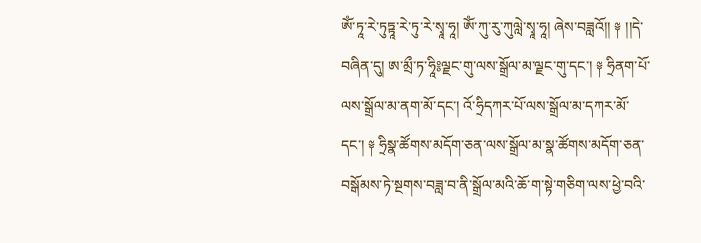ཨོཾ་ཏཱ་རེ་ཏུཏྟཱ་རེ་ཏུ་རེ་སྭཱ་ཧཱ། ཨོཾ་ཀུ་རུ་ཀུལླེ་སྭཱ་ཧཱ། ཞེས་བཟླའོ།། ༈ །།དེ་བཞིན་དུ། ཨ་མྲྀ་ཏ་ཧཱི༔ལྗང་གུ་ལས་སྒྲོལ་མ་ལྗང་གུ་དང་། ༈ ཧྲིནག་པོ་ལས་སྒྲོལ་མ་ནག་མོ་དང་། འོ་ཧྲིདཀར་པོ་ལས་སྒྲོལ་མ་དཀར་མོ་དང་། ༈ ཧྲིསྣ་ཚོགས་མདོག་ཅན་ལས་སྒྲོལ་མ་སྣ་ཚོགས་མདོག་ཅན་བསྒོམས་ཏེ་སྔགས་བཟླ་བ་ནི་སྒྲོལ་མའི་ཆོ་ག་སྟེ་གཅིག་ལས་ཕྱེ་བའི་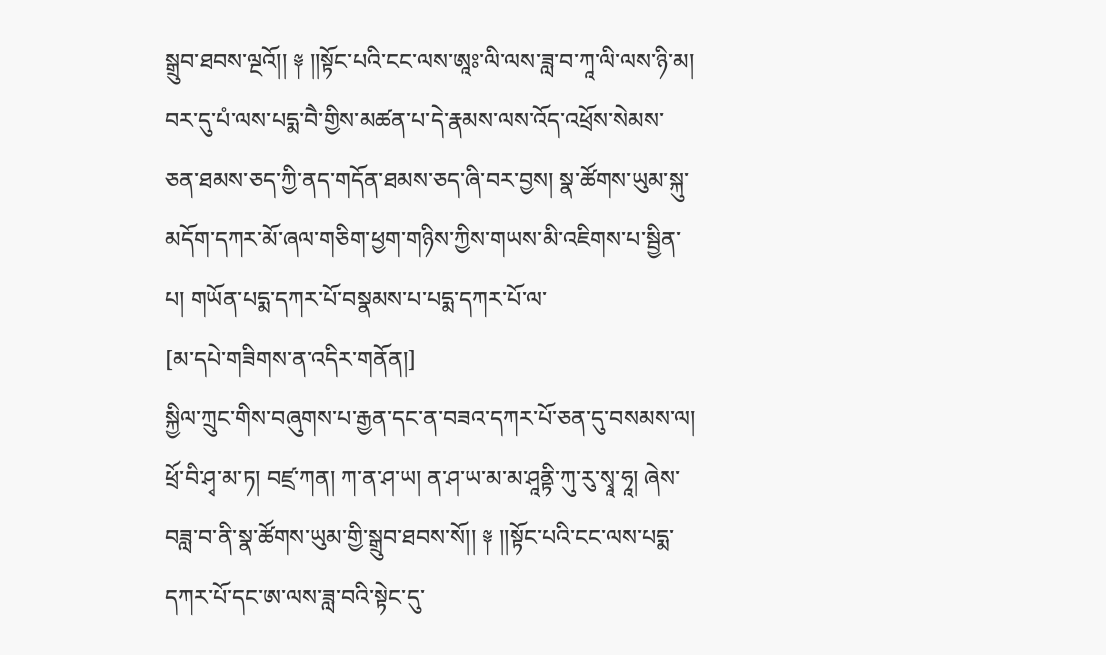སྒྲུབ་ཐབས་ལྔའོ།། ༈ །།སྟོང་པའི་ངང་ལས་ཨཱཿ་ལི་ལས་ཟླ་བ་ཀཱ་ལི་ལས་ཉི་མ། བར་དུ་པཾ་ལས་པདྨ་བཻ་གྱིས་མཚན་པ་དེ་རྣམས་ལས་འོད་འཕྲོས་སེམས་ཅན་ཐམས་ཅད་ཀྱི་ནད་གདོན་ཐམས་ཅད་ཞི་བར་བྱས། སྣ་ཚོགས་ཡུམ་སྐུ་མདོག་དཀར་མོ་ཞལ་གཅིག་ཕྱག་གཉིས་ཀྱིས་གཡས་མི་འཇིགས་པ་སྦྱིན་པ། གཡོན་པདྨ་དཀར་པོ་བསྣམས་པ་པདྨ་དཀར་པོ་ལ་
[མ་དཔེ་གཟིགས་ན་འདིར་གནོན།]
སྐྱིལ་ཀྲུང་གིས་བཞུགས་པ་རྒྱན་དང་ན་བཟའ་དཀར་པོ་ཅན་དུ་བསམས་ལ། ཕྲོ་བི་ཤྭ་མ་ཏ། བཛྲ་ཀན། ཀ་ན་ཤ་ཡ། ན་ཤ་ཡ་མ་མ་ཤཱནྟི་ཀུ་རུ་སྭཱ་ཧཱ། ཞེས་བཟླ་བ་ནི་སྣ་ཚོགས་ཡུམ་གྱི་སྒྲུབ་ཐབས་སོ།། ༈ །།སྟོང་པའི་ངང་ལས་པདྨ་དཀར་པོ་དང་ཨ་ལས་ཟླ་བའི་སྟེང་དུ་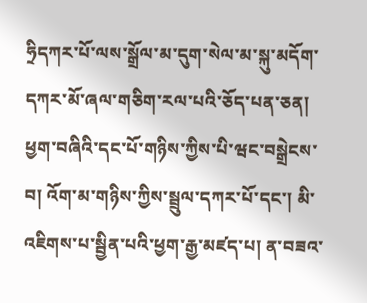ཧྲིདཀར་པོ་ལས་སྒྲོལ་མ་དུག་སེལ་མ་སྐུ་མདོག་དཀར་མོ་ཞལ་གཅིག་རལ་པའི་ཅོད་པན་ཅན། ཕྱག་བཞིའི་དང་པོ་གཉིས་ཀྱིས་པི་ཝང་བསྒྲེངས་བ། འོག་མ་གཉིས་ཀྱིས་སྦྲུལ་དཀར་པོ་དང་། མི་འཇིགས་པ་སྦྱིན་པའི་ཕྱག་རྒྱ་མཛད་པ། ན་བཟའ་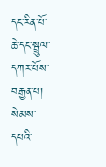དང་རིན་པོ་ཆེ་དང་སྦྲུལ་དཀར་པོས་བརྒྱན་པ། སེམས་དཔའི་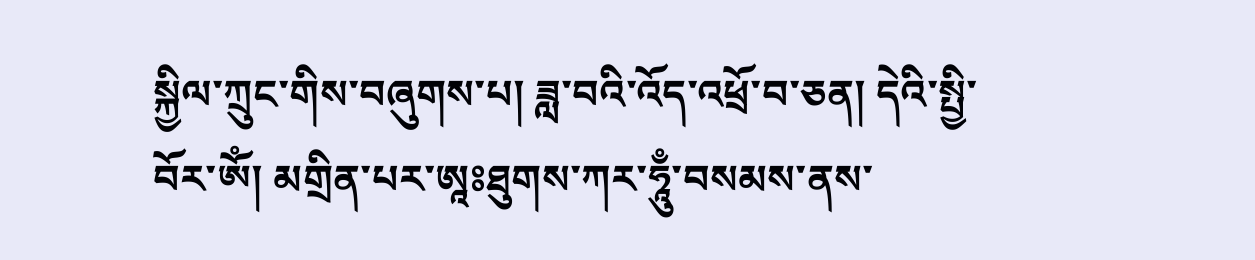སྐྱིལ་ཀྲུང་གིས་བཞུགས་པ། ཟླ་བའི་འོད་འཕྲོ་བ་ཅན། དེའི་སྤྱི་བོར་ཨོཾ། མགྲིན་པར་ཨཱཿཐུགས་ཀར་ཧཱུྃ་བསམས་ནས་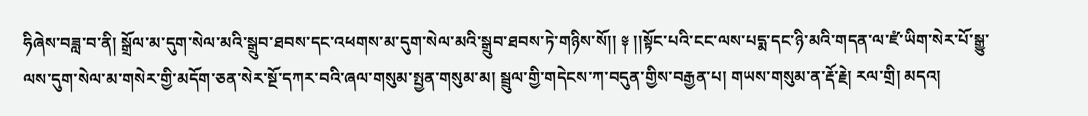ཧིཞེས་བཟླ་བ་ནི། སྒྲོལ་མ་དུག་སེལ་མའི་སྒྲུབ་ཐབས་དང་འཕགས་མ་དུག་སེལ་མའི་སྒྲུབ་ཐབས་ཏེ་གཉིས་སོ།། ༈ །།སྟོང་པའི་ངང་ལས་པདྨ་དང་ཉི་མའི་གདན་ལ་ཛཾ་ཡིག་སེར་པོ་སྒྱུ་ལས་དུག་སེལ་མ་གསེར་གྱི་མདོག་ཅན་སེར་སྔོ་དཀར་བའི་ཞལ་གསུམ་སྤྱན་གསུམ་མ། སྦྲུལ་གྱི་གདེངས་ཀ་བདུན་གྱིས་བརྒྱན་པ། གཡས་གསུམ་ན་རྡོ་རྗེ། རལ་གྲི། མདའ།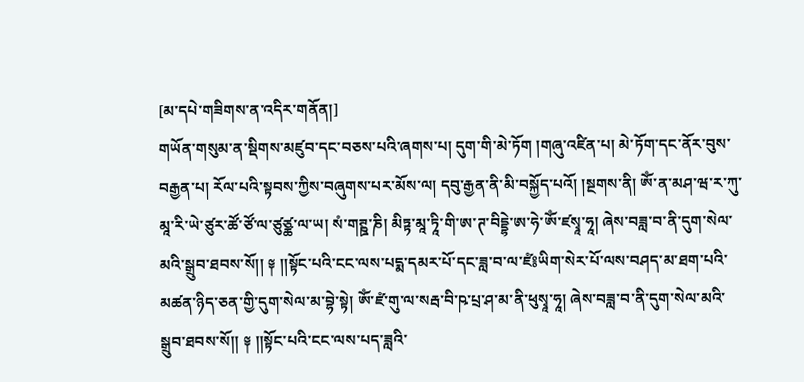[མ་དཔེ་གཟིགས་ན་འདིར་གནོན།]
གཡོན་གསུམ་ན་སྡིགས་མཛུབ་དང་བཅས་པའི་ཞགས་པ། དུག་གི་མེ་ཏོག །གཞུ་འཛིན་པ། མེ་ཏོག་དང་ནོར་བུས་བརྒྱན་པ། རོལ་པའི་སྟབས་ཀྱིས་བཞུགས་པར་མོས་ལ། དབུ་རྒྱན་ནི་མི་བསྐྱོད་པའོ། །སྔགས་ནི། ཨོཾ་ན་མཤ་ཝ་ར་ཀུ་མཱ་རི་ཡེ་ཙུར་ཚོ་ཙོ་ལ་ཙུཙྪ་ལ་ཡ། སཾ་གཊྛ་ཎི། མིཏྟ་མཱ་ཏཱི་གི་ཨ་ཊ་བིདྡྷེ་ཨ་ཧེ་ཨོཾ་ཛསྭཱ་ཧཱ། ཞེས་བཟླ་བ་ནི་དུག་སེལ་མའི་སྒྲུབ་ཐབས་སོ།། ༈ །།སྟོང་པའི་ངང་ལས་པདྨ་དམར་པོ་དང་ཟླ་བ་ལ་ཛཾ༔ཡིག་སེར་པོ་ལས་བཤད་མ་ཐག་པའི་མཚན་ཉིད་ཅན་གྱི་དུག་སེལ་མ་བྷེ་སྟེ། ༀ་ཛཾ་གུ་ལ་སརྦ་བི་ཥ་པྲ་ཤ་མ་ནི་ཕུསྭཱ་ཧཱ། ཞེས་བཟླ་བ་ནི་དུག་སེལ་མའི་སྒྲུབ་ཐབས་སོ།། ༈ །།སྟོང་པའི་ངང་ལས་པད་ཟླའི་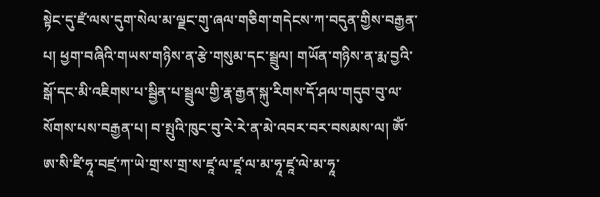སྟེང་དུ་ཛཾ་ལས་དུག་སེལ་མ་ལྗང་གུ་ཞལ་གཅིག་གདེངས་ཀ་བདུན་གྱིས་བརྒྱན་པ། ཕྱག་བཞིའི་གཡས་གཉིས་ན་རྩེ་གསུམ་དང་སྦྲུལ། གཡོན་གཉིས་ན་རྨ་བྱའི་སྒོ་དང་མི་འཇིགས་པ་སྦྱིན་པ་སྦྲུལ་གྱི་རྣ་རྒྱན་སྐུ་རིགས་དོ་ཤལ་གདུབ་བུ་ལ་སོགས་པས་བརྒྱན་པ། བ་སྤུའི་ཁུང་བུ་རེ་རེ་ན་མེ་འབར་བར་བསམས་ལ། ཨོཾ་ཨ་སི་ཛི་ཧཱ་བཛྲ་ཀ་ཡེ་གྲ་ས་གྲ་ས་ཛཱ་ལ་ཛཱ་ལ་མ་ཧཱ་ཛཱ་ལེ་མ་ཧཱ་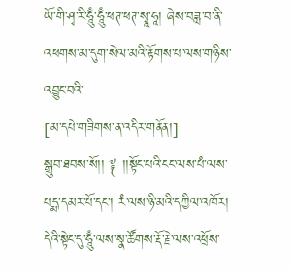ཡོ་གི་ཤྭ་རི་ཧཱུྃ་ཧཱུྃ་ཕཊ་ཕཊ་སྭཱ་ཧཱ། ཞེས་བཟླ་བ་ནི་འཕགས་མ་དུག་སེལ་མའི་རྟོགས་པ་ལས་གཉིས་འབྱུང་བའི་
[མ་དཔེ་གཟིགས་ན་འདིར་གནོན།]
སྒྲུབ་ཐབས་སོ།། ༈ །།སྟོང་པའི་ངང་ལས་པཾ་ལས་པདྨ་དམར་པོ་དང་། རཾ་ལས་ཉི་མའི་དཀྱིལ་འཁོར། དེའི་སྟེང་དུ་ཧཱུྃ་ལས་སྣ་ཚོགས་རྡོ་རྗེ་ལས་འཕྲོས་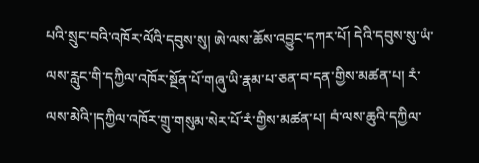པའི་སྲུང་བའི་འཁོར་ལོའི་དབུས་སུ། ཨེ་ལས་ཆོས་འབྱུང་དཀར་པོ། དེའི་དབུས་སུ་ཡཾ་ལས་རླུང་གི་དཀྱིལ་འཁོར་སྔོན་པོ་གཞུ་ཡི་རྣམ་པ་ཅན་བ་དན་གྱིས་མཚན་པ། རཾ་ལས་མེའི་།དཀྱིལ་འཁོར་གྲུ་གསུམ་སེར་པོ་རཾ་གྱིས་མཚན་པ། བཾ་ལས་ཆུའི་དཀྱིལ་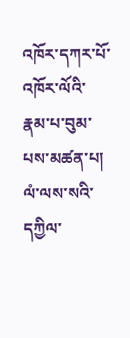འཁོར་དཀར་པོ་འཁོར་ལོའི་རྣམ་པ་བུམ་པས་མཚན་པ། ལཾ་ལས་སའི་དཀྱིལ་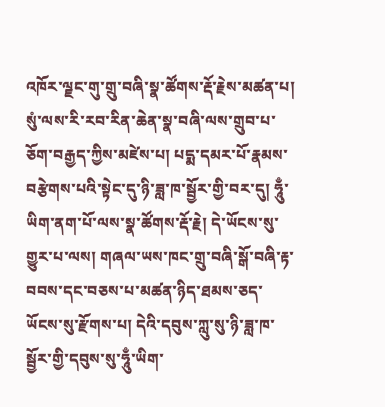འཁོར་ལྗང་གུ་གྲུ་བཞི་སྣ་ཚོགས་རྡོ་རྗེས་མཚན་པ། སུཾ་ལས་རི་རབ་རིན་ཆེན་སྣ་བཞི་ལས་གྲུབ་པ་ཅོག་བརྒྱད་ཀྱིས་མཛེས་པ། པདྨ་དམར་པོ་རྣམས་བརྩེགས་པའི་སྟེང་དུ་ཉི་ཟླ་ཁ་སྦྱོར་གྱི་བར་དུ། ཧཱུྃ་ཡིག་ནག་པོ་ལས་སྣ་ཚོགས་རྡོ་རྗེ། དེ་ཡོངས་སུ་གྱུར་པ་ལས། གཞལ་ཡས་ཁང་གྲུ་བཞི་སྒོ་བཞི་རྟ་བབས་དང་བཅས་པ་མཚན་ཉིད་ཐམས་ཅད་ཡོངས་སུ་རྫོགས་པ། དེའི་དབུས་ཀླུ་སུ་ཉི་ཟླ་ཁ་སྦྱོར་གྱི་དབུས་སུ་ཧཱུྃ་ཡིག་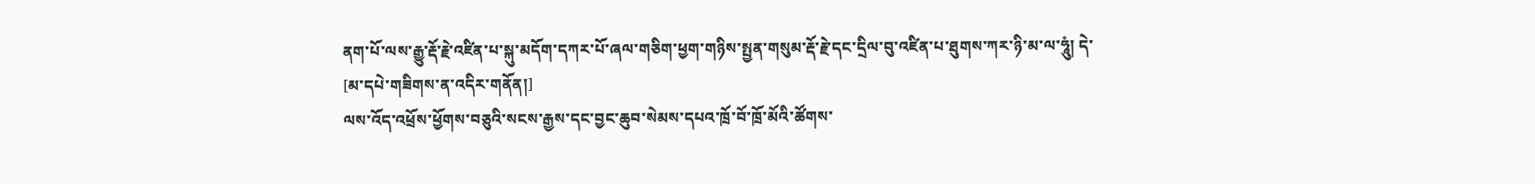ནག་པོ་ལས་རྒྱུ་རྡོ་རྗེ་འཛིན་པ་སྐུ་མདོག་དཀར་པོ་ཞལ་གཅིག་ཕྱག་གཉིས་སྤྱན་གསུམ་རྡོ་རྗེ་དང་དྲིལ་བུ་འཛིན་པ་ཐུགས་ཀར་ཉི་མ་ལ་ཧཱུཾ། དེ་
[མ་དཔེ་གཟིགས་ན་འདིར་གནོན།]
ལས་འོད་འཕྲོས་ཕྱོགས་བཅུའི་སངས་རྒྱས་དང་བྱང་ཆུབ་སེམས་དཔའ་ཁྲོ་བོ་ཁྲོ་མོའི་ཚོགས་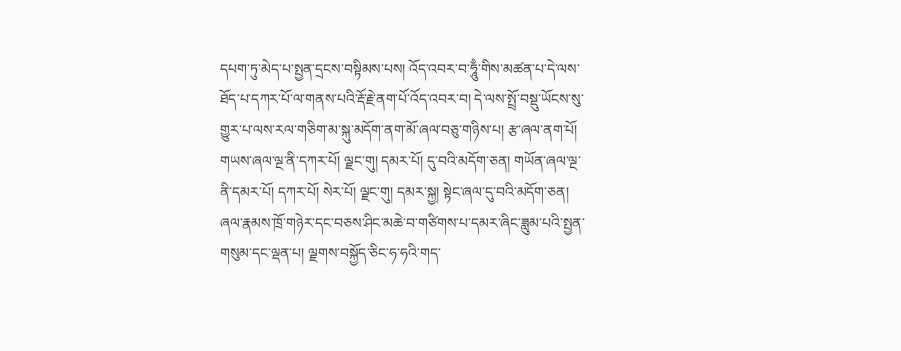དཔག་ཏུ་མེད་པ་སྤྱན་དྲངས་བསྟིམས་པས། འོད་འབར་བ་ཧཱུྃ་གིས་མཚན་པ་དེ་ལས་ཐོད་པ་དཀར་པོ་ལ་གནས་པའི་རྡོ་རྗེ་ནག་པོ་འོད་འབར་བ། དེ་ལས་སྤྲོ་བསྡུ་ཡོངས་སུ་གྱུར་པ་ལས་རལ་གཅིག་མ་སྐུ་མདོག་ནག་མོ་ཞལ་བཅུ་གཉིས་པ། རྩ་ཞལ་ནག་པོ། གཡས་ཞལ་ལྔ་ནི་དཀར་པོ། ལྗང་གུ། དམར་པོ། དུ་བའི་མདོག་ཅན། གཡོན་ཞལ་ལྔ་ནི་དམར་པོ། དཀར་པོ། སེར་པོ། ལྗང་གུ། དམར་སྐྱ། སྟེང་ཞལ་དུ་བའི་མདོག་ཅན། ཞལ་རྣམས་ཁྲོ་གཉེར་དང་བཅས་ཤིང་མཆེ་བ་གཙིགས་པ་དམར་ཞིང་ཟླུམ་པའི་སྤྱན་གསུམ་དང་ལྡན་པ། ལྗགས་བསྐྱོད་ཅིང་ཧ་ཧའི་གད་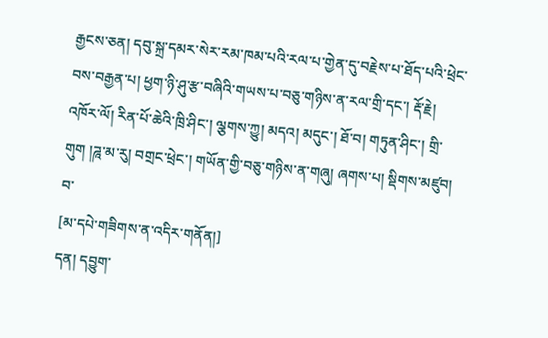རྒྱངས་ཅན། དབུ་སྐྲ་དམར་སེར་རམ་ཁམ་པའི་རལ་པ་གྱེན་དུ་བརྗེས་པ་ཐོད་པའི་ཕྲེང་བས་བརྒྱན་པ། ཕྱག་ཉི་ཤུ་རྩ་བཞིའི་གཡས་པ་བཅུ་གཉིས་ན་རལ་གྲི་དང་། རྡོ་རྗེ། འཁོར་ལོ། རིན་པོ་ཆེའི་ཁྲི་ཤིང་། ལྕགས་ཀྱུ། མདའ། མདུང་། ཐོ་བ། གཏུན་ཤིང་། གྲི་གུག །ཌཱ་མ་རུ། བགྲང་ཕྲེང་། གཡོན་གྱི་བཅུ་གཉིས་ན་གཞུ། ཞགས་པ། སྡིགས་མཛུབ། བ་
[མ་དཔེ་གཟིགས་ན་འདིར་གནོན།]
དན། དབྱུག་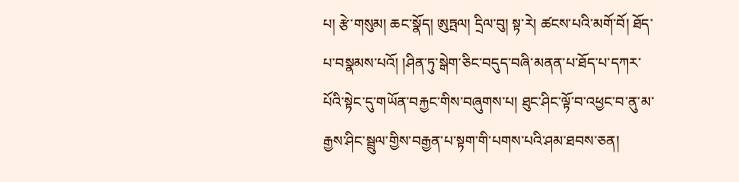པ། རྩེ་གསུམ། ཆང་སྣོད། ཨུཏྤལ། དྲིལ་བུ། སྟ་རེ། ཚངས་པའི་མགོ་བོ། ཐོད་པ་བསྣམས་པའོ། །ཤིན་ཏུ་སྒེག་ཅིང་བདུད་བཞི་མནན་པ་ཐོད་པ་དཀར་པོའི་སྟེང་དུ་གཡོན་བརྐྱང་གིས་བཞུགས་པ། ཐུང་ཤིང་ལྟོ་བ་འཕྱང་བ་ནུ་མ་རྒྱས་ཤིང་སྦྲུལ་གྱིས་བརྒྱན་པ་སྟག་གི་པགས་པའི་ཤམ་ཐབས་ཅན།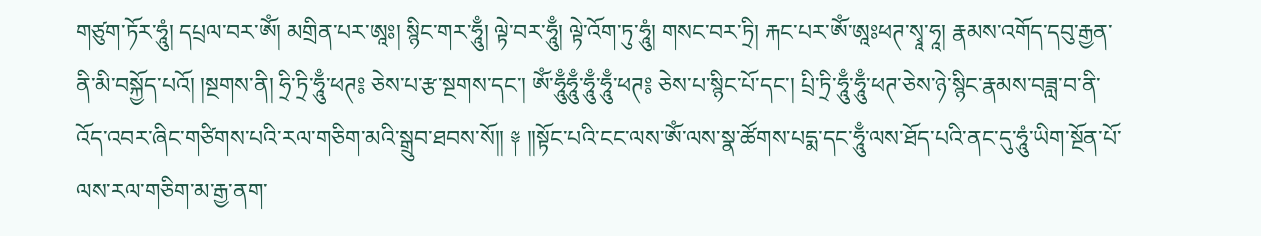གཙུག་ཏོར་ཧཱུཾ། དཔྲལ་བར་ཨོཾ། མགྲིན་པར་ཨཱཿ། སྙིང་གར་ཧཱུྃ། ལྟེ་བར་ཧཱུྃ། ལྟེ་འོག་ཏུ་ཧཱུཾ། གསང་བར་ཏྲི། རྐང་པར་ཨོཾ་ཨཱཿཕཊ་སྭཱ་ཧཱ། རྣམས་འགོད་དབུ་རྒྱན་ནི་མི་བསྐྱོད་པའོ། །སྔགས་ནི། ཧྲི་ཏྲི་ཧཱུྃ་ཕཊ༔ ཅེས་པ་རྩ་སྔགས་དང་། ཨོཾ་ཧཱུྃཧཱུྃ་ཧཱུྃ་ཧཱུྃ་ཕཊ༔ ཅེས་པ་སྙིང་པོ་དང་། པྲི་ཏྲི་ཧཱུྃ་ཧཱུྃ་ཕཊ་ཅེས་ཉེ་སྙིང་རྣམས་བཟླ་བ་ནི་འོད་འབར་ཞིང་གཙིགས་པའི་རལ་གཅིག་མའི་སྒྲུབ་ཐབས་སོ།། ༈ །།སྟོང་པའི་ངང་ལས་ཨོཾ་ལས་སྣ་ཚོགས་པདྨ་དང་ཧཱུྃ་ལས་ཐོད་པའི་ནང་དུ་ཧཱུཾ་ཡིག་སྔོན་པོ་ལས་རལ་གཅིག་མ་རྒྱ་ནག་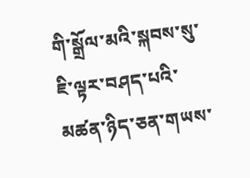གི་སྒྲོལ་མའི་སྐབས་སུ་ཇི་ལྟར་བཤད་པའི་མཚན་ཉིད་ཅན་གཡས་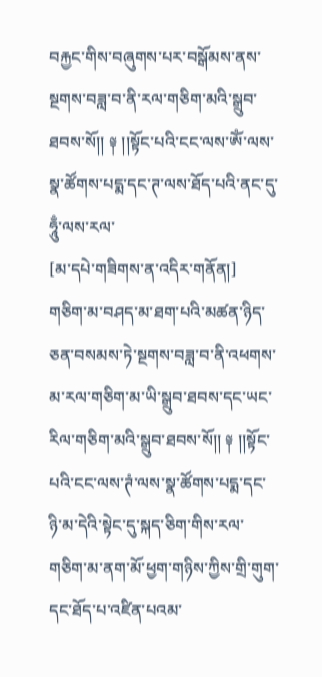བརྐྱང་གིས་བཞུགས་པར་བསྒོམས་ནས་སྔགས་བཟླ་བ་ནི་རལ་གཅིག་མའི་སྒྲུབ་ཐབས་སོ།། ༈ །།སྟོང་པའི་ངང་ལས་ཨོཾ་ལས་སྣ་ཚོགས་པདྨ་དང་ཊ་ལས་ཐོད་པའི་ནང་དུ་ཧཱུྃ་ལས་རལ་
[མ་དཔེ་གཟིགས་ན་འདིར་གནོན།]
གཅིག་མ་བཤད་མ་ཐག་པའི་མཚན་ཉིད་ཅན་བསམས་ཏེ་སྔགས་བཟླ་བ་ནི་འཕགས་མ་རལ་གཅིག་མ་ཡི་སྒྲུབ་ཐབས་དང་ཡང་རིལ་གཅིག་མའི་སྒྲུབ་ཐབས་སོ།། ༈ །།སྟོང་པའི་ངང་ལས་ཊཾ་ལས་སྣ་ཚོགས་པདྨ་དང་ཉི་མ་དེའི་སྟེང་དུ་སྐད་ཅིག་གིས་རལ་གཅིག་མ་ནག་མོ་ཕྱག་གཉིས་ཀྱིས་གྲི་གུག་དང་ཐོད་པ་འཛིན་པའམ་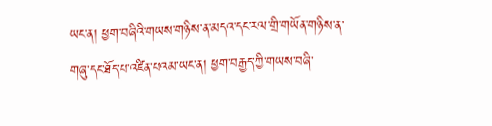ཡང་ན། ཕྱག་བཞིའི་གཡས་གཉིས་ན་མདའ་དང་རལ་གྲི་གཡོན་གཉིས་ན་གཞུ་དང་ཐོད་པ་འཛིན་པའམ་ཡང་ན། ཕྱག་བརྒྱད་ཀྱི་གཡས་བཞི་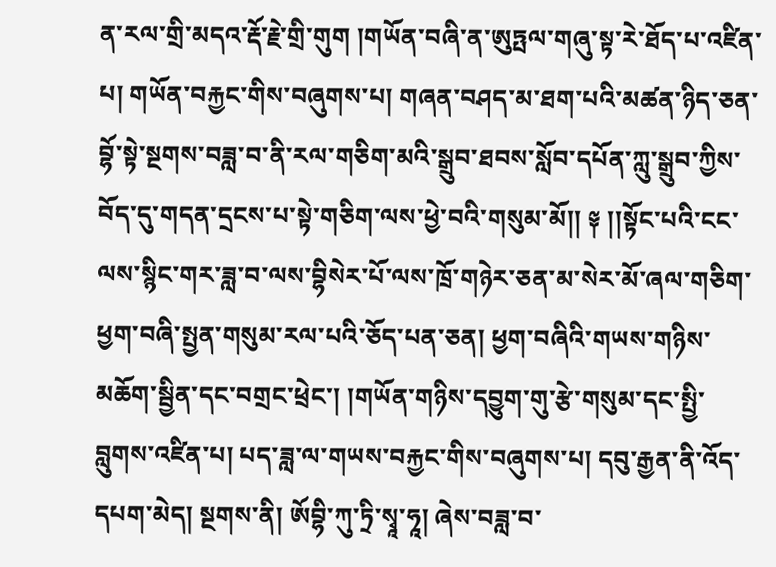ན་རལ་གྲི་མདའ་རྡོ་རྗེ་གྲི་གུག །གཡོན་བཞི་ན་ཨུཏྤལ་གཞུ་སྟ་རེ་ཐོད་པ་འཛིན་པ། གཡོན་བརྐྱང་གིས་བཞུགས་པ། གཞན་བཤད་མ་ཐག་པའི་མཚན་ཉིད་ཅན་བྷོ་སྟེ་སྔགས་བཟླ་བ་ནི་རལ་གཅིག་མའི་སྒྲུབ་ཐབས་སློབ་དཔོན་ཀླུ་སྒྲུབ་ཀྱིས་བོད་དུ་གདན་དྲངས་པ་སྟེ་གཅིག་ལས་ཕྱེ་བའི་གསུམ་མོ།། ༈ །།སྟོང་པའི་ངང་ལས་སྙིང་གར་ཟླ་བ་ལས་བྷིསེར་པོ་ལས་ཁྲོ་གཉེར་ཅན་མ་སེར་མོ་ཞལ་གཅིག་ཕྱག་བཞི་སྤྱན་གསུམ་རལ་པའི་ཅོད་པན་ཅན། ཕྱག་བཞིའི་གཡས་གཉིས་མཆོག་སྦྱིན་དང་བགྲང་ཕྲེང་། །གཡོན་གཉིས་དབྱུག་གུ་རྩེ་གསུམ་དང་སྤྱི་བླུགས་འཛིན་པ། པད་ཟླ་ལ་གཡས་བརྐྱང་གིས་བཞུགས་པ། དབུ་རྒྱན་ནི་འོད་དཔག་མེད། སྔགས་ནི། ཨོབྷི་ཀུ་ཏྲི་སྭཱ་ཧཱ། ཞེས་བཟླ་བ་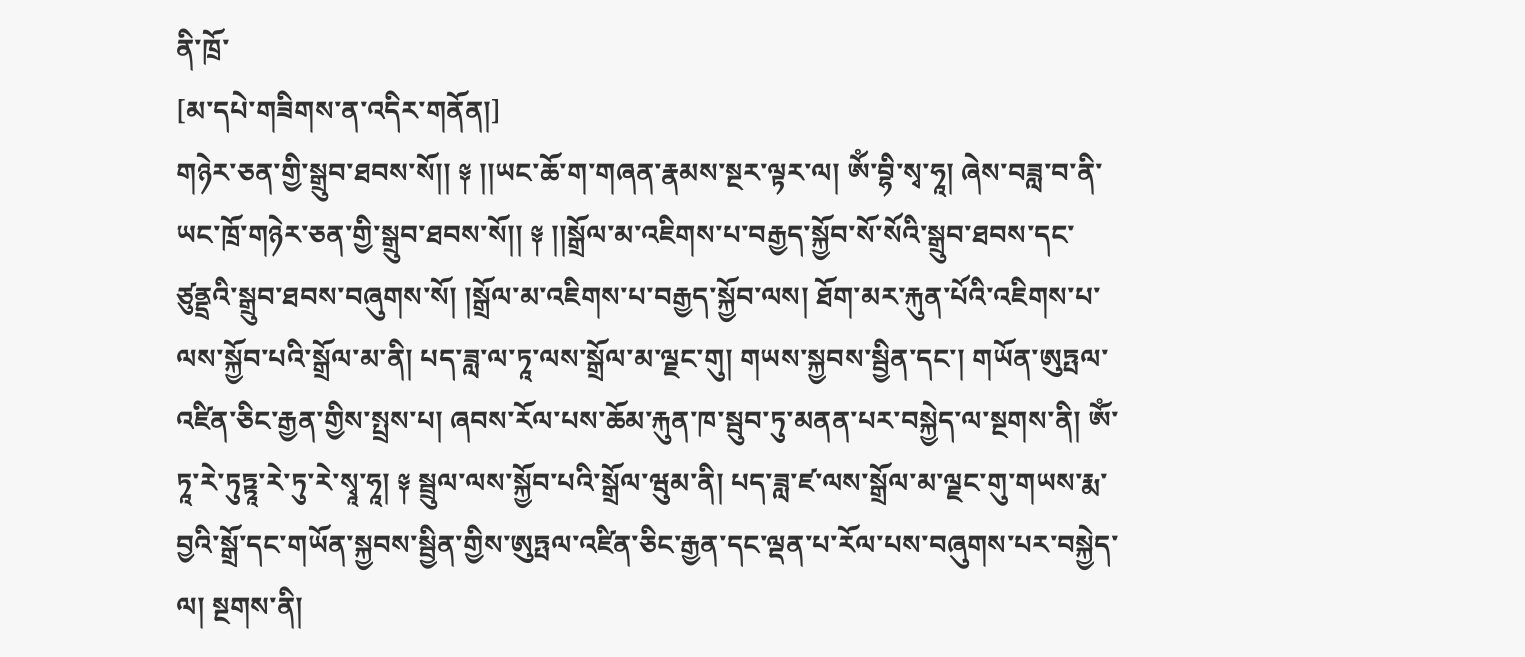ནི་ཁྲོ་
[མ་དཔེ་གཟིགས་ན་འདིར་གནོན།]
གཉེར་ཅན་གྱི་སྒྲུབ་ཐབས་སོ།། ༈ །།ཡང་ཆོ་ག་གཞན་རྣམས་སྔར་ལྟར་ལ། ཨོཾ་བྷི་སྭ་ཧཱ། ཞེས་བཟླ་བ་ནི་ཡང་ཁྲོ་གཉེར་ཅན་གྱི་སྒྲུབ་ཐབས་སོ།། ༈ །།སྒྲོལ་མ་འཇིགས་པ་བརྒྱད་སྐྱོབ་སོ་སོའི་སྒྲུབ་ཐབས་དང་ཙུནྡྲའི་སྒྲུབ་ཐབས་བཞུགས་སོ། །སྒྲོལ་མ་འཇིགས་པ་བརྒྱད་སྐྱོབ་ལས། ཐོག་མར་རྐུན་པོའི་འཇིགས་པ་ལས་སྐྱོབ་པའི་སྒྲོལ་མ་ནི། པད་ཟླ་ལ་ཏཱ་ལས་སྒྲོལ་མ་ལྗང་གུ། གཡས་སྐྱབས་སྦྱིན་དང་། གཡོན་ཨུཏྤལ་འཛིན་ཅིང་རྒྱན་གྱིས་སྤྲས་པ། ཞབས་རོལ་པས་ཆོམ་རྐུན་ཁ་སྦུབ་ཏུ་མནན་པར་བསྐྱེད་ལ་སྔགས་ནི། ཨོཾ་ཏཱ་རེ་ཏུཏྟཱ་རེ་ཏུ་རེ་སྭཱ་ཧཱ། ༈ སྦྲུལ་ལས་སྐྱོབ་པའི་སྒྲོལ་ཝུམ་ནི། པད་ཟླ་ཛ་ལས་སྒྲོལ་མ་ལྗང་གུ་གཡས་རྨ་བྱའི་སྒྲོ་དང་གཡོན་སྐྱབས་སྦྱིན་གྱིས་ཨུཏྤལ་འཛིན་ཅིང་རྒྱན་དང་ལྡན་པ་རོལ་པས་བཞུགས་པར་བསྐྱེད་ལ། སྔགས་ནི།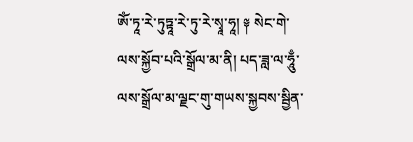ཨོཾ་ཏཱ་རེ་ཏུཏྟཱ་རེ་ཏུ་རེ་སྭཱ་ཧཱ། ༈ སེང་གེ་ལས་སྐྱོབ་པའི་སྒྲོལ་མ་ནི། པད་ཟླ་ལ་ཧཱུྃ་ལས་སྒྲོལ་མ་ལྗང་གུ་གཡས་སྐྱབས་སྦྱིན་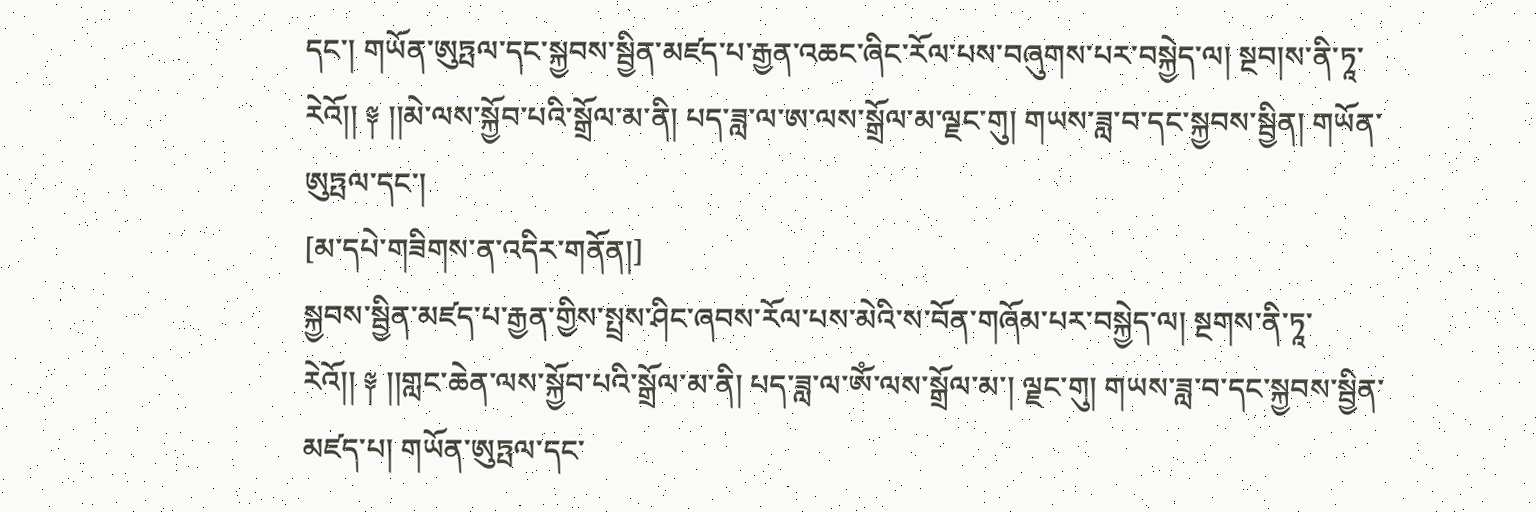དང་། གཡོན་ཨུཏྤལ་དང་སྐྱབས་སྦྱིན་མཛད་པ་རྒྱན་འཆང་ཞིང་རོལ་པས་བཞུགས་པར་བསྐྱེད་ལ། སྔབ།ས་ནི་ཏཱ་རེའོ།། ༈ །།མེ་ལས་སྐྱོབ་པའི་སྒྲོལ་མ་ནི། པད་ཟླ་ལ་ཨ་ལས་སྒྲོལ་མ་ལྗང་གུ། གཡས་ཟླ་བ་དང་སྐྱབས་སྦྱིན། གཡོན་ཨུཏྤལ་དང་།
[མ་དཔེ་གཟིགས་ན་འདིར་གནོན།]
སྐྱབས་སྦྱིན་མཛད་པ་རྒྱན་གྱིས་སྤྲས་ཤིང་ཞབས་རོལ་པས་མེའི་ས་བོན་གཞོམ་པར་བསྐྱེད་ལ། སྔགས་ནི་ཏཱ་རེའོ།། ༈ །།གླང་ཆེན་ལས་སྐྱོབ་པའི་སྒྲོལ་མ་ནི། པད་ཟླ་ལ་ཨོཾ་ལས་སྒྲོལ་མ་། ལྗང་གུ། གཡས་ཟླ་བ་དང་སྐྱབས་སྦྱིན་མཛད་པ། གཡོན་ཨུཏྤལ་དང་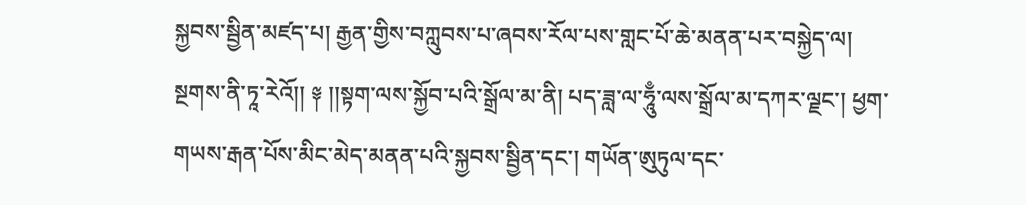སྐྱབས་སྦྱིན་མཛད་པ། རྒྱན་གྱིས་བཀླུབས་པ་ཞབས་རོལ་པས་གླང་པོ་ཆེ་མནན་པར་བསྐྱེད་ལ། སྔགས་ནི་ཏཱ་རེའོ།། ༈ །།སྟག་ལས་སྐྱོབ་པའི་སྒྲོལ་མ་ནི། པད་ཟླ་ལ་ཧཱུྃ་ལས་སྒྲོལ་མ་དཀར་ལྗང་། ཕྱག་གཡས་རྒན་པོས་མིང་མེད་མནན་པའི་སྐྱབས་སྦྱིན་དང་། གཡོན་ཨུཏུལ་དང་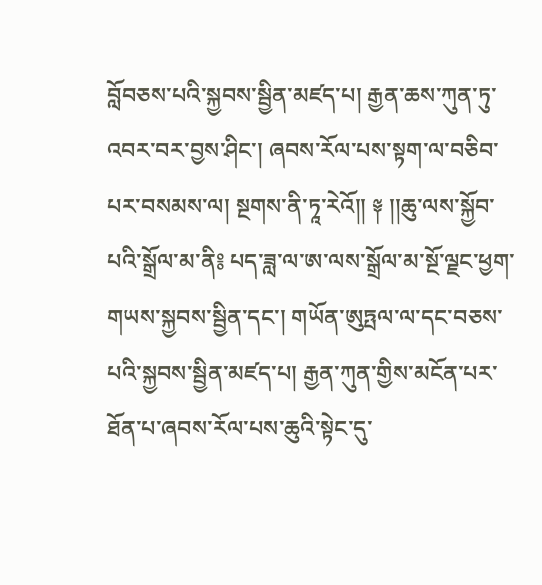བློབཅས་པའི་སྐྱབས་སྦྱིན་མཛད་པ། རྒྱན་ཆས་ཀུན་ཏུ་འབར་བར་བྱས་ཤིང་། ཞབས་རོལ་པས་སྟག་ལ་བཅིབ་པར་བསམས་ལ། སྔགས་ནི་ཏཱ་རེའོ།། ༈ །།ཆུ་ལས་སྐྱོབ་པའི་སྒྲོལ་མ་ནི༔ པད་ཟླ་ལ་ཨ་ལས་སྒྲོལ་མ་སྔོ་ལྗང་ཕྱག་གཡས་སྐྱབས་སྦྱིན་དང་། གཡོན་ཨུཏྤལ་ལ་དང་བཅས་པའི་སྐྱབས་སྦྱིན་མཛད་པ། རྒྱན་ཀུན་གྱིས་མངོན་པར་ཐོན་པ་ཞབས་རོལ་པས་ཆུའི་སྟེང་དུ་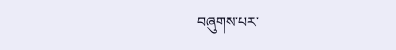བཞུགས་པར་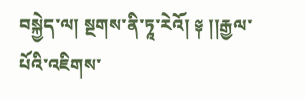བསྐྱེད་ལ། སྔགས་ནི་ཏཱ་རེའོ། ༈ །།རྒྱལ་པོའི་འཇིགས་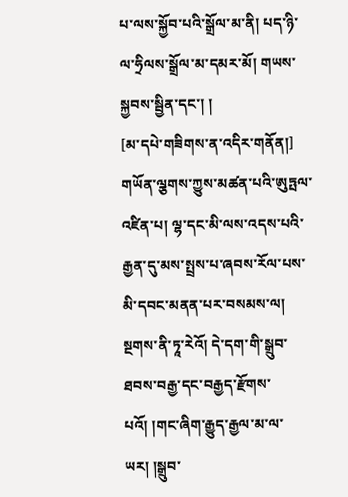པ་ལས་སྐྱོབ་པའི་སྒྲོལ་མ་ནི། པད་ཉི་ལ་ཧྲིལས་སྒྲོལ་མ་དམར་མོ། གཡས་སྐྱབས་སྦྱིན་དང་། །
[མ་དཔེ་གཟིགས་ན་འདིར་གནོན།]
གཡོན་ལྕགས་ཀྱུས་མཚན་པའི་ཨུཏྤལ་འཛིན་པ། ལྷ་དང་མི་ལས་འདས་པའི་རྒྱན་དུ་མས་སྤྲས་པ་ཞབས་རོལ་པས་མི་དབང་མནན་པར་བསམས་ལ། སྔགས་ནི་ཏཱ་རེའོ། དེ་དག་གི་སྒྲུབ་ཐབས་བརྒྱ་དང་བརྒྱད་རྫོགས་པའོ། །གང་ཞིག་རྒྱུད་རྒྱལ་མ་ལ་ཡར། །སྒྲུབ་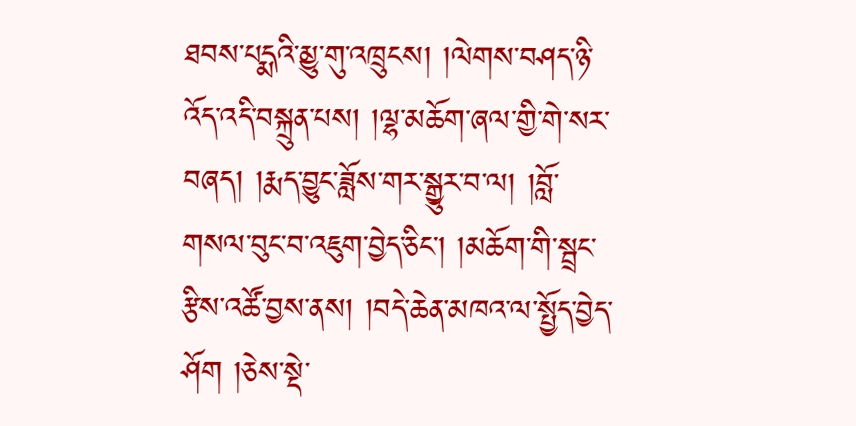ཐབས་པདྨའི་མྱུ་གུ་འཁྲུངས། །ལེགས་བཤད་ཉི་འོད་འདི་བསྐྲུན་པས། །ལྷ་མཆོག་ཞལ་གྱི་གེ་སར་བཞད། །རྨད་བྱུང་ཟློས་གར་སྒྱུར་བ་ལ། །བློ་གསལ་བུང་བ་འཇུག་བྱེད་ཅིང་། །མཆོག་གི་སྦྲང་རྩིས་འཚོ་བྱས་ནས། །བདེ་ཆེན་མཁའ་ལ་སྤྱོད་བྱེད་ཤོག །ཅེས་སྡེ་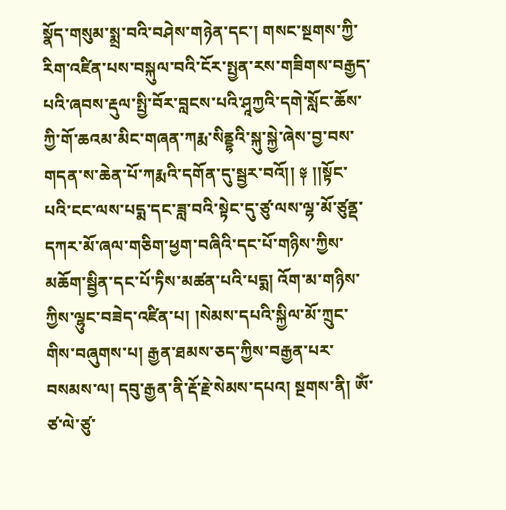སྣོད་གསུམ་སྨྲ་བའི་བཤེས་གཉེན་དང་། གསང་སྔགས་ཀྱི་རིག་འཛིན་པས་བསྐུལ་བའི་ངོར་སྤྱན་རས་གཟིགས་བརྒྱད་པའི་ཞབས་རྡུལ་སྤྱི་བོར་བླངས་པའི་ཤཱཀྱའི་དགེ་སློང་ཆོས་ཀྱི་གོ་ཆའམ་མིང་གཞན་ཀརྨ་སིནྡྷའི་སྐུ་སྐྱེ་ཞེས་བྱ་བས་གདན་ས་ཆེན་པོ་ཀརྨའི་དགོན་དུ་སྦྱར་བའོ།། ༈ །།སྟོང་པའི་ངང་ལས་པདྨ་དང་ཟླ་བའི་སྟེང་དུ་ཙུ་ལས་ལྷ་མོ་ཙུནྡ་དཀར་མོ་ཞལ་གཅིག་ཕྱག་བཞིའི་དང་པོ་གཉིས་ཀྱིས་མཆོག་སྦྱིན་དང་པོ་ཏིས་མཚན་པའི་པདྨ། འོག་མ་གཉིས་ཀྱིས་ལྷུང་བཟེད་འཛིན་པ། །སེམས་དཔའི་སྐྱིལ་མོ་ཀྲུང་གིས་བཞུགས་པ། རྒྱན་ཐམས་ཅད་ཀྱིས་བརྒྱན་པར་བསམས་ལ། དབུ་རྒྱན་ནི་རྡོ་རྗེ་སེམས་དཔའ། སྔགས་ནི། ཨོཾ་ཙ་ལེ་ཙུ་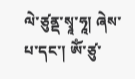ལེ་ཙུནྡ་སྭཱ་ཧཱ། ཞེས་པ་དང་། ཨོཾ་ཙུ་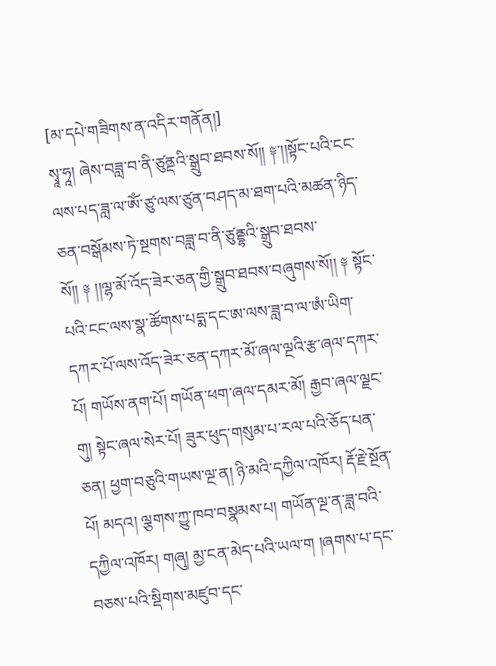[མ་དཔེ་གཟིགས་ན་འདིར་གནོན།]
སྭཱ་ཧཱ། ཞེས་བཟླ་བ་ནི་ཙུནྡའི་སྒྲུབ་ཐབས་སོ།། ༈་།།སྟོང་པའི་ངང་ལས་པད་ཟླ་ལ་ཨོཾ་ཙུ་ལས་ཙུན་བཤད་མ་ཐག་པའི་མཚན་ཉིད་ཅན་བསྒོམས་ཏེ་སྔགས་བཟླ་བ་ནི་ཙུནྡྷའི་སྒྲུབ་ཐབས་སོ།། ༈ །།ལྷ་མོ་འོད་ཟེར་ཅན་གྱི་སྒྲུབ་ཐབས་བཞུགས་སོ།། ༈ སྟོང་པའི་ངང་ལས་སྣ་ཚོགས་པདྨ་དང་ཨ་ལས་ཟླ་བ་ལ་ཨཾ་ཡིག་དཀར་པོ་ལས་འོད་ཟེར་ཅན་དཀར་མོ་ཞལ་ལྔའི་རྩ་ཞལ་དཀར་པོ། གཡོས་ནག་པོ། གཡོན་ཕག་ཞལ་དམར་མོ། རྒྱབ་ཞལ་ལྗང་གུ། སྟེང་ཞལ་སེར་པོ། ཟུར་ཕུད་གསུམ་པ་རལ་པའི་ཅོད་པན་ཅན། ཕྱག་བཅུའི་གཡས་ལྔ་ན། ཉི་མའི་དཀྱིལ་འཁོར། རྡོ་རྗེ་སྔོན་པོ། མདའ། ལྕགས་ཀྱུ་ཁབ་བསྣམས་པ། གཡོན་ལྔ་ན་ཟླ་བའི་དཀྱིལ་འཁོར། གཞུ། མྱ་ངན་མེད་པའི་ཡལ་ག །ཞགས་པ་དང་བཅས་པའི་སྡིགས་མཛུབ་དང་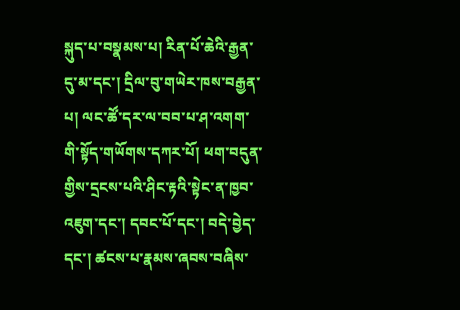སྐུད་པ་བསྣམས་པ། རིན་པོ་ཆེའི་རྒྱན་དུ་མ་དང་། དྲིལ་བུ་གཡེར་ཁས་བརྒྱན་པ། ལང་ཚོ་དར་ལ་བབ་པ་ཤ་འགག་གི་སྟོད་གཡོགས་དཀར་པོ། ཕག་བདུན་གྱིས་དྲངས་པའི་ཤིང་རྟའི་སྟེང་ན་ཁྱབ་འཇུག་དང་། དབང་པོ་དང་། བདེ་བྱེད་དང་། ཚངས་པ་རྣམས་ཞབས་བཞིས་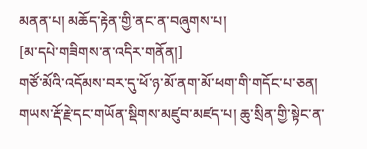མནན་པ། མཆོད་རྟེན་གྱི་ནང་ན་བཞུགས་པ།
[མ་དཔེ་གཟིགས་ན་འདིར་གནོན།]
གཙོ་མོའི་འདོམས་བར་དུ་ཕོ་ཉ་མོ་ནག་མོ་ཕག་གི་གདོང་པ་ཅན། གཡས་རྡོ་རྗེ་དང་གཡོན་སྡིགས་མཛུབ་མཛད་པ། ཆུ་སྲིན་གྱི་སྟེང་ན་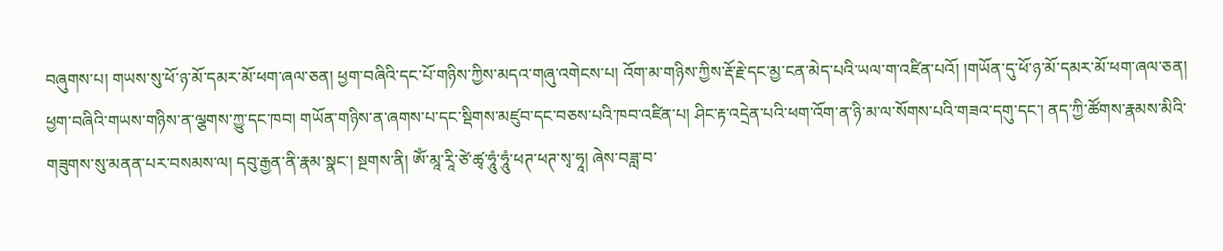བཞུགས་པ། གཡས་སུ་ཕོ་ཉ་མོ་དམར་མོ་ཕག་ཞལ་ཅན། ཕྱག་བཞིའི་དང་པོ་གཉིས་ཀྱིས་མདའ་གཞུ་འགེངས་པ། འོག་མ་གཉིས་ཀྱིས་རྡོ་རྗེ་དང་མྱ་ངན་མེད་པའི་ཡལ་ག་འཛིན་པའོ། །གཡོན་དུ་ཕོ་ཉ་མོ་དམར་མོ་ཕག་ཞལ་ཅན། ཕྱག་བཞིའི་གཡས་གཉིས་ན་ལྕགས་ཀྱུ་དང་ཁབ། གཡོན་གཉིས་ན་ཞགས་པ་དང་སྡིགས་མཛུབ་དང་བཅས་པའི་ཁབ་འཛིན་པ། ཤིང་རྟ་འདྲེན་པའི་ཕག་འོག་ན་ཉི་མ་ལ་སོགས་པའི་གཟའ་དགུ་དང་། ནད་ཀྱི་ཚོགས་རྣམས་མིའི་གཟུགས་སུ་མནན་པར་བསམས་ལ། དབུ་རྒྱན་ནི་རྣམ་སྣང་། སྔགས་ནི། ཨོཾ་མཱ་རཱི་ཙེ་ཚྭ་ཧཱུཾ་ཧཱུཾ་ཕཊ་ཕཊ་སྭ་ཧཱ། ཞེས་བཟླ་བ་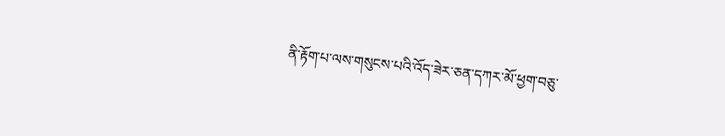ནི་རྟོག་པ་ལས་གསུངས་པའི་འོད་ཟེར་ཅན་དཀར་མོ་ཕྱག་བཅུ་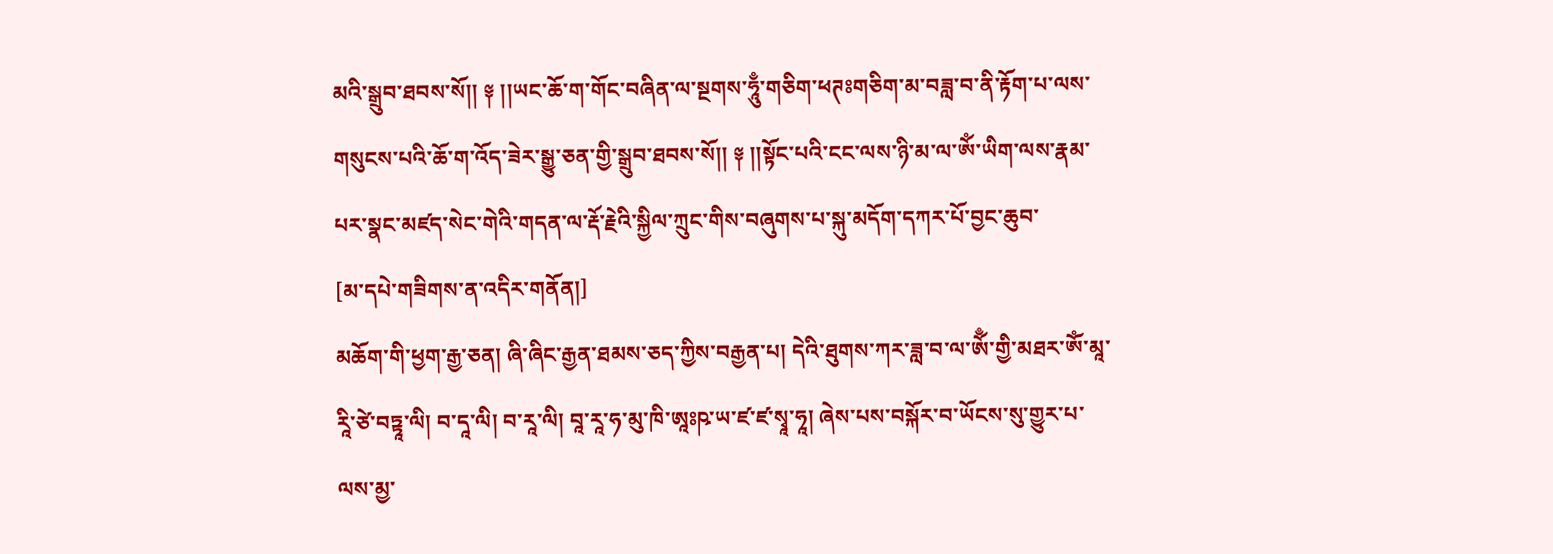མའི་སྒྲུབ་ཐབས་སོ།། ༈ །།ཡང་ཆོ་ག་གོང་བཞིན་ལ་སྔགས་ཧཱུྃ་གཅིག་ཕཊཿགཅིག་མ་བཟླ་བ་ནི་རྟོག་པ་ལས་གསུངས་པའི་ཆོ་ག་འོད་ཟེར་སྒྱུ་ཅན་གྱི་སྒྲུབ་ཐབས་སོ།། ༈ །།སྟོང་པའི་ངང་ལས་ཉི་མ་ལ་ཨོཾ་ཡིག་ལས་རྣམ་པར་སྣང་མཛད་སེང་གེའི་གདན་ལ་རྡོ་རྗེའི་སྐྱིལ་ཀྲུང་གིས་བཞུགས་པ་སྐུ་མདོག་དཀར་པོ་བྱང་ཆུབ་
[མ་དཔེ་གཟིགས་ན་འདིར་གནོན།]
མཆོག་གི་ཕྱག་རྒྱ་ཅན། ཞི་ཞིང་རྒྱན་ཐམས་ཅད་ཀྱིས་བརྒྱན་པ། དེའི་ཐུགས་ཀར་ཟླ་བ་ལ་ཨོྃ་གྱི་མཐར་ཨོཾ་མཱ་རཱི་ཙེ་བཏྟཱ་ལི། བ་དཱ་ལི། བ་རཱ་ལི། བཱ་རཱ་ཧ་མུ་ཁི་ཨཱཿཥ་ཡ་ཛ་ཛ་སྭཱ་ཧཱ། ཞེས་པས་བསྐོར་བ་ཡོངས་སུ་གྱུར་པ་ལས་མྱ་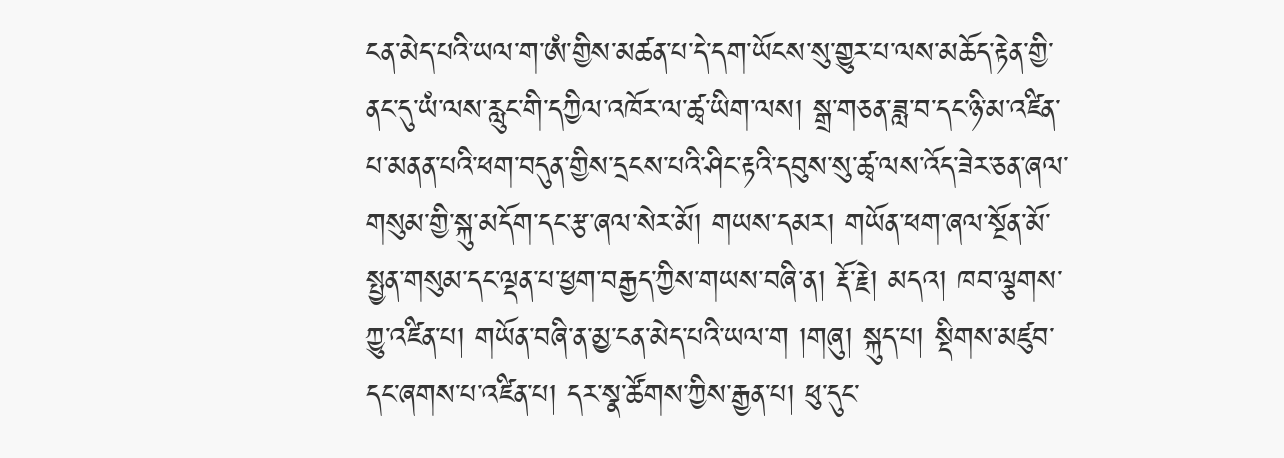ངན་མེད་པའི་ཡལ་ག་ཨཾ་གྱིས་མཚན་པ་དེ་དག་ཡོངས་སུ་གྱུར་པ་ལས་མཆོད་རྟེན་གྱི་ནང་དུ་ཡཾ་ལས་རླུང་གི་དཀྱིལ་འཁོར་ལ་ཚྭ་ཡིག་ལས། སྒྲ་གཅན་ཟླ་བ་དང་ཉི་མ་འཛིན་པ་མནན་པའི་ཕག་བདུན་གྱིས་དྲངས་པའི་ཤིང་རྟའི་དབུས་སུ་ཚྭ་ལས་འོད་ཟེར་ཅན་ཞལ་གསུམ་གྱི་སྐུ་མདོག་དང་རྩ་ཞལ་སེར་མོ། གཡས་དམར། གཡོན་ཕག་ཞལ་སྔོན་མོ་སྤྱན་གསུམ་དང་ལྡན་པ་ཕྱག་བརྒྱད་ཀྱིས་གཡས་བཞི་ན། རྡོ་རྗེ། མདའ། ཁབ་ལྕགས་ཀྱུ་འཛིན་པ། གཡོན་བཞི་ན་མྱ་ངན་མེད་པའི་ཡལ་ག །གཞུ། སྐུད་པ། སྡིགས་མཛུབ་དང་ཞགས་པ་འཛིན་པ། དར་སྣ་ཚོགས་ཀྱིས་རྒྱན་པ། ཕུ་དུང་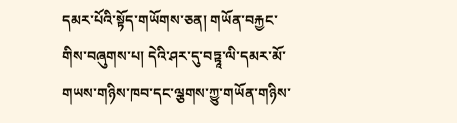དམར་པོའི་སྟོད་གཡོགས་ཅན། གཡོན་བརྐྱང་གིས་བཞུགས་པ། དེའི་ཤར་དུ་བཏྟཱ་ལི་དམར་མོ་གཡས་གཉིས་ཁབ་དང་ལྕགས་ཀྱུ་གཡོན་གཉིས་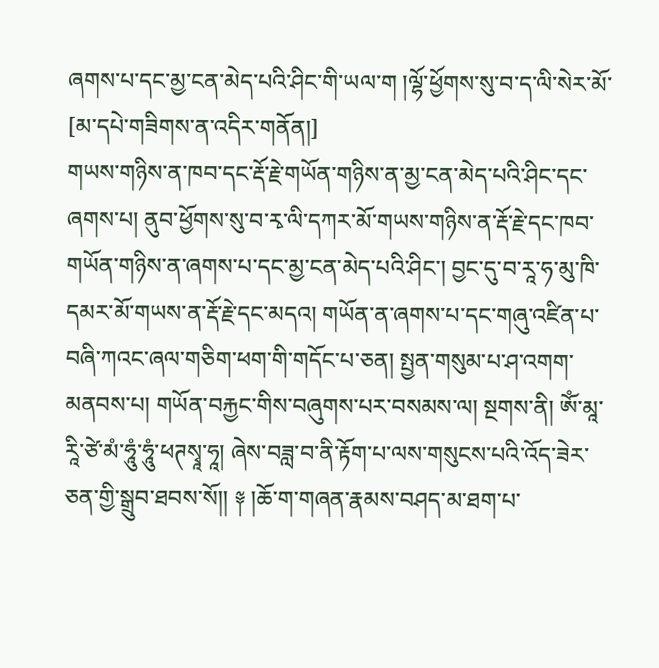ཞགས་པ་དང་མྱ་ངན་མེད་པའི་ཤིང་གི་ཡལ་ག །ལྷོ་ཕྱོགས་སུ་བ་ད་ལི་སེར་མོ་
[མ་དཔེ་གཟིགས་ན་འདིར་གནོན།]
གཡས་གཉིས་ན་ཁབ་དང་རྡོ་རྗེ་གཡོན་གཉིས་ན་མྱ་ངན་མེད་པའི་ཤིང་དང་ཞགས་པ། ནུབ་ཕྱོགས་སུ་བ་རྭ་ལི་དཀར་མོ་གཡས་གཉིས་ན་རྡོ་རྗེ་དང་ཁབ་གཡོན་གཉིས་ན་ཞགས་པ་དང་མྱ་ངན་མེད་པའི་ཤིང་། བྱང་དུ་བ་རཱ་ཧ་མུ་ཁི་དམར་མོ་གཡས་ན་རྡོ་རྗེ་དང་མདའ། གཡོན་ན་ཞགས་པ་དང་གཞུ་འཛིན་པ་བཞི་ཀའང་ཞལ་གཅིག་ཕག་གི་གདོང་པ་ཅན། སྤྱན་གསུམ་པ་ཤ་འགག་མནབས་པ། གཡོན་བརྐྱང་གིས་བཞུགས་པར་བསམས་ལ། སྔགས་ནི། ཨོཾ་མཱ་རཱི་ཙེ་མཾ་ཧཱུཾ་ཧཱུཾ་ཕཊསྭཱ་ཧཱ། ཞེས་བཟླ་བ་ནི་རྟོག་པ་ལས་གསུངས་པའི་འོད་ཟེར་ཅན་གྱི་སྒྲུབ་ཐབས་སོ།། ༈ །ཆོ་ག་གཞན་རྣམས་བཤད་མ་ཐག་པ་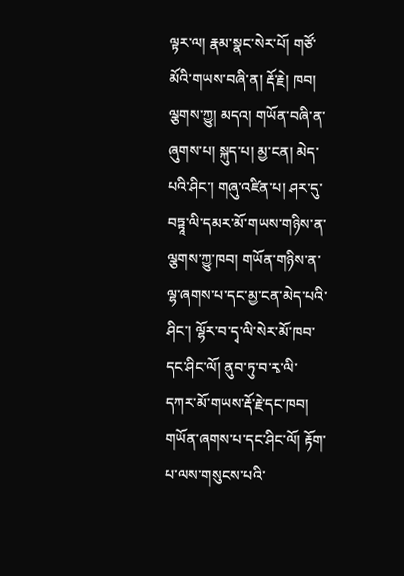ལྟར་ལ། རྣམ་སྣང་སེར་པོ། གཙོ་མོའི་གཡས་བཞི་ན། རྡོ་རྗེ། ཁབ། ལྕགས་ཀྱུ། མདའ། གཡོན་བཞི་ན་ཞུགས་པ། སྐུད་པ། མྱ་ངན། མེད་པའི་ཤིང་། གཞུ་འཛིན་པ། ཤར་དུ་བཏྟཱ་ལི་དམར་མོ་གཡས་གཉིས་ན་ལྕགས་ཀྱུ་ཁབ། གཡོན་གཉིས་ན་ལྷ་ཞགས་པ་དང་མྱ་ངན་མེད་པའི་ཤིང་། ལྷོར་བ་དྭ་ལི་སེར་མོ་ཁབ་དང་ཤིང་ལོ། ནུབ་ཏུ་བ་རྭ་ལི་དཀར་མོ་གཡས་རྡོ་རྗེ་དང་ཁབ། གཡོན་ཞགས་པ་དང་ཤིང་ལོ། རྟོག་པ་ལས་གསུངས་པའི་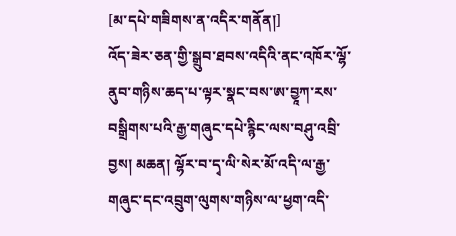[མ་དཔེ་གཟིགས་ན་འདིར་གནོན།]
འོད་ཟེར་ཅན་གྱི་སྒྲུབ་ཐབས་འདིའི་ནང་འཁོར་ལྷོ་ནུབ་གཉིས་ཆད་པ་ལྟར་སྣང་བས་ཨ་བྱཱཀ་རས་བསྒྲིགས་པའི་རྒྱ་གཞུང་དཔེ་རྙིང་ལས་བཤུ་འབྲི་བྱས། མཆན། ལྷོར་བ་དྭ་ལི་སེར་མོ་འདི་ལ་རྒྱ་གཞུང་དང་འབྲུག་ལུགས་གཉིས་ལ་ཕྱག་འདི་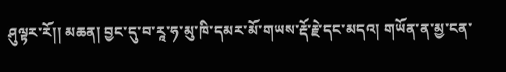ཤུལྟར་རོ།། མཆན། བྱང་དུ་བ་རཱ་ཧ་མུ་ཁི་དམར་མོ་གཡས་རྡོ་རྗེ་དང་མདའ། གཡོན་ན་མྱ་ངན་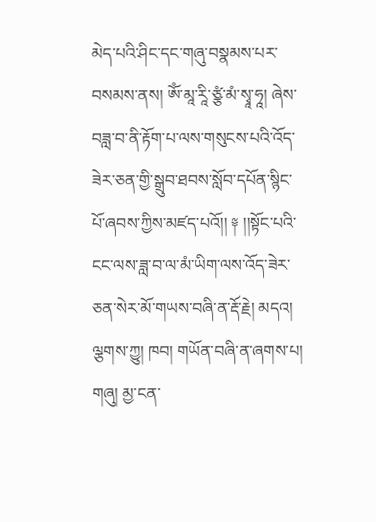མེད་པའི་ཤིང་དང་གཞུ་བསྣམས་པར་བསམས་ནས། ཨོཾ་མཱ་རཱི་ཙྩཾ་མཾ་སྭཱ་ཧཱ། ཞེས་བཟླ་བ་ནི་རྟོག་པ་ལས་གསུངས་པའི་འོད་ཟེར་ཅན་གྱི་སྒྲུབ་ཐབས་སློབ་དཔོན་སྙིང་པོ་ཞབས་ཀྱིས་མཛད་པའོ།། ༈ །།སྟོང་པའི་ངང་ལས་ཟླ་བ་ལ་མཾ་ཡིག་ལས་འོད་ཟེར་ཅན་སེར་མོ་གཡས་བཞི་ན་རྡོ་རྗེ། མདའ། ལྕགས་ཀྱུ། ཁབ། གཡོན་བཞི་ན་ཞགས་པ། གཞུ། མྱ་ངན་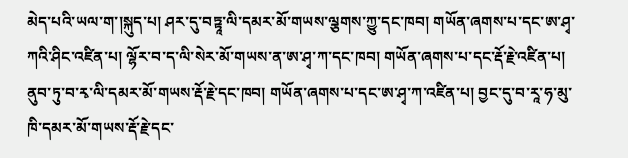མེད་པའི་ཡལ་ག་།སྐུད་པ། ཤར་དུ་བཏྟཱ་ལི་དམར་མོ་གཡས་ལྕགས་ཀྱུ་དང་ཁབ། གཡོན་ཞགས་པ་དང་ཨ་ཤྭ་ཀའི་ཤིང་འཛིན་པ། ལྷོར་བ་ད་ལི་སེར་མོ་གཡས་ན་ཨ་ཤྭ་ཀ་དང་ཁབ། གཡོན་ཞགས་པ་དང་རྡོ་རྗེ་འཛིན་པ། ནུབ་ཏུ་བ་རྭ་ལི་དམར་མོ་གཡས་རྡོ་རྗེ་དང་ཁབ། གཡོན་ཞགས་པ་དང་ཨ་ཤྭ་ཀ་འཛིན་པ། བྱང་དུ་བ་རཱ་ཧ་མུ་ཁི་དམར་མོ་གཡས་རྡོ་རྗེ་དང་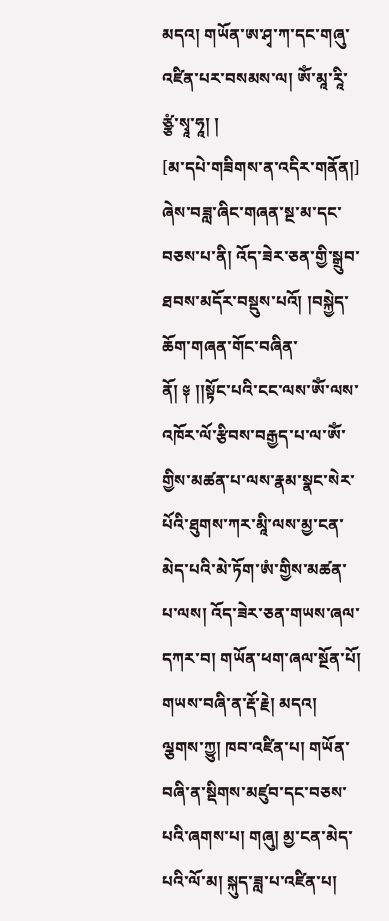མདའ། གཡོན་ཨ་ཤྭ་ཀ་དང་གཞུ་འཛིན་པར་བསམས་ལ། ཨོཾ་མཱ་རཱི་ཙྩཾ་སྭཱ་ཧཱ། །
[མ་དཔེ་གཟིགས་ན་འདིར་གནོན།]
ཞེས་བཟླ་ཞིང་གཞན་སྔ་མ་དང་བཅས་པ་ནི། འོད་ཟེར་ཅན་གྱི་སྒྲུབ་ཐབས་མདོར་བསྡུས་པའོ། །བསྐྱེད་ཆོག་གཞན་གོང་བཞིན་ནོ། ༈ །།སྟོང་པའི་ངང་ལས་ཨོཾ་ལས་འཁོར་ལོ་རྩིབས་བརྒྱད་པ་ལ་ཨོཾ་གྱིས་མཚན་པ་ལས་རྣམ་སྣང་སེར་པོའི་ཐུགས་ཀར་མཱི་ལས་མྱ་ངན་མེད་པའི་མེ་ཏོག་ཨཾ་གྱིས་མཚན་པ་ལས། འོད་ཟེར་ཅན་གཡས་ཞལ་དཀར་བ། གཡོན་ཕག་ཞལ་སྔོན་པོ། གཡས་བཞི་ན་རྡོ་རྗེ། མདའ། ལྕགས་ཀྱུ། ཁབ་འཛིན་པ། གཡོན་བཞི་ན་སྡིགས་མཛུབ་དང་བཅས་པའི་ཞགས་པ། གཞུ། མྱ་ངན་མེད་པའི་ལོ་མ། སྐུད་ཟླ་པ་འཛིན་པ།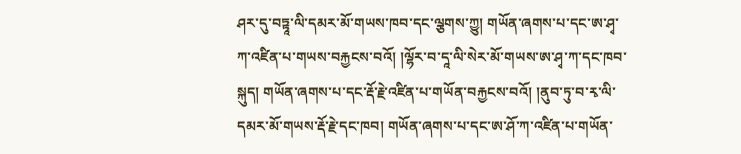ཤར་དུ་བཏྟཱ་ལི་དམར་མོ་གཡས་ཁབ་དང་ལྕགས་ཀྱུ། གཡོན་ཞགས་པ་དང་ཨ་ཤྭ་ཀ་འཛིན་པ་གཡས་བརྐྱངས་བའོ། །ལྷོར་བ་དཱ་ལི་སེར་མོ་གཡས་ཨ་ཤྭ་ཀ་དང་ཁབ་སྐུད། གཡོན་ཞགས་པ་དང་རྡོ་རྗེ་འཛིན་པ་གཡོན་བརྐྱངས་བའོ། །ནུབ་ཏུ་བ་རྭ་ལི་དམར་མོ་གཡས་རྡོ་རྗེ་དང་ཁབ། གཡོན་ཞགས་པ་དང་ཨ་ཤོ་ཀ་འཛིན་པ་གཡོན་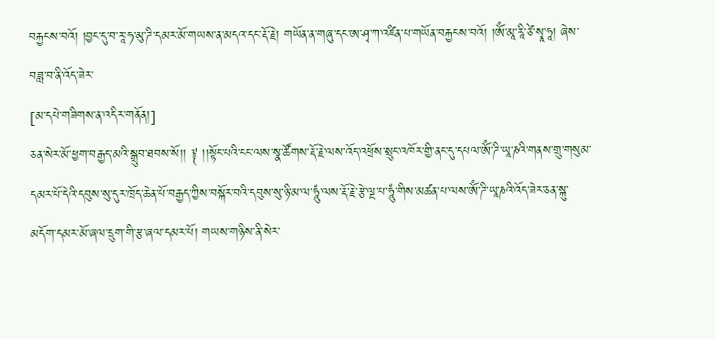བརྐྱངས་བའོ། །བྱང་དུ་བ་རཱ་ཧ་མུ་ཌི་དམར་མོ་གཡས་ན་མདའ་དང་རྡོ་རྗེ། གཡོན་ན་གཞུ་དང་ཨ་ཤྭ་ཀ་འཛིན་པ་གཡོན་བརྐྱངས་བའོ། །ཨོཾ་མཱ་རཱི་ཙེ་སྭཱ་ཧཱ། ཞེས་བཟླ་བ་ནི་འོད་ཟེར་
[མ་དཔེ་གཟིགས་ན་འདིར་གནོན།]
ཅན་སེར་མོ་ཕྱག་བརྒྱད་མའི་སྒྲུབ་ཐབས་སོ།། ༈ །།སྟོང་པའི་ངང་ལས་སྣ་ཚོགས་རྡོ་རྗེ་ལས་འོད་འཕྲོས་སྲུང་འཁོར་གྱི་ནང་དུ་དཔལ་ཨོཾ་ཌི་ཡཱ་ཎའི་གནས་གྲུ་གསུམ་དམར་པོ་དེའི་དབུས་སུ་དུར་ཁྲོད་ཆེན་པོ་བརྒྱད་ཀྱིས་བསྐོར་བའི་དབུས་སུ་ཉི་མ་ལ་ཧཱུཾ་ལས་རྡོ་རྗེ་རྩེ་ལྔ་པ་ཧཱུཾ་གིས་མཚན་པ་ལས་ཨོཾ་ཌི་ཡཱ་ཎའི་འོད་ཟེར་ཅན་སྐུ་མདོག་དམར་མོ་ཞལ་དྲུག་གི་རྩ་ཞལ་དམར་པོ། གཡས་གཉིས་ནི་སེར་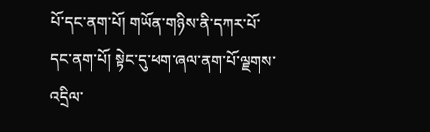པོ་དང་ནག་པོ། གཡོན་གཉིས་ནི་དཀར་པོ་དང་ནག་པོ། སྟེང་དུ་ཕག་ཞལ་ནག་པོ་ལྗགས་འདྲིལ་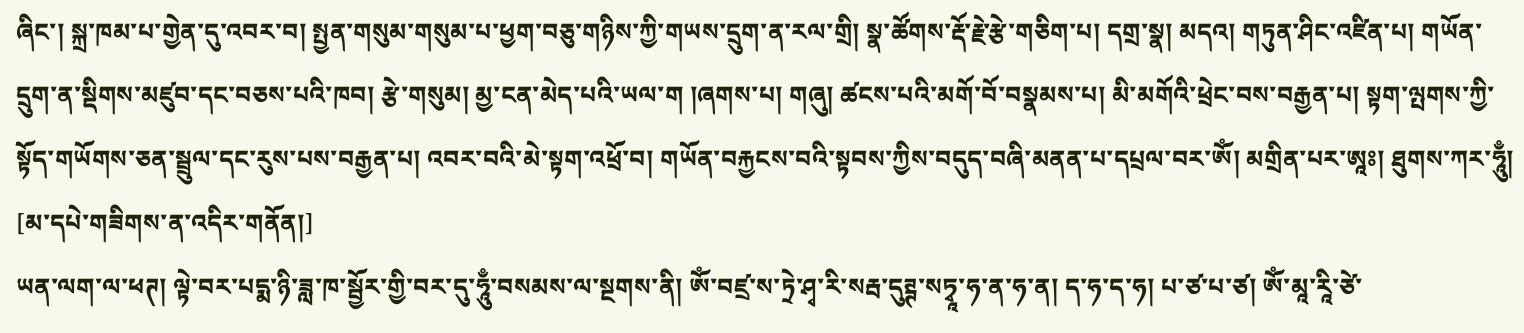ཞིང་། སྐྲ་ཁམ་པ་གྱེན་དུ་འབར་བ། སྤྱན་གསུམ་གསུམ་པ་ཕྱག་བཅུ་གཉིས་ཀྱི་གཡས་དྲུག་ན་རལ་གྲི། སྣ་ཚོགས་རྡོ་རྗེ་རྩེ་གཅིག་པ། དགྲ་སྣ། མདའ། གཏུན་ཤིང་འཛིན་པ། གཡོན་དྲུག་ན་སྡིགས་མཛུབ་དང་བཅས་པའི་ཁབ། རྩེ་གསུམ། མྱ་ངན་མེད་པའི་ཡལ་ག །ཞགས་པ། གཞུ། ཚངས་པའི་མགོ་བོ་བསྣམས་པ། མི་མགོའི་ཕྲེང་བས་བརྒྱན་པ། སྟག་ལྤགས་ཀྱི་སྟོད་གཡོགས་ཅན་སྦྲུལ་དང་རུས་པས་བརྒྱན་པ། འབར་བའི་མེ་སྟག་འཕྲོ་བ། གཡོན་བརྐྱངས་བའི་སྟབས་ཀྱིས་བདུད་བཞི་མནན་པ་དཔྲལ་བར་ཨོཾ། མགྲིན་པར་ཨཱཿ། ཐུགས་ཀར་ཧཱུྃ།
[མ་དཔེ་གཟིགས་ན་འདིར་གནོན།]
ཡན་ལག་ལ་ཕཊ། ལྟེ་བར་པདྨ་ཉི་ཟླ་ཁ་སྦྱོར་གྱི་བར་དུ་ཧཱུྃ་བསམས་ལ་སྔགས་ནི། ཨོཾ་བཛྲ་ས་ཏྲེ་ཤྭ་རི་སརྦ་དུཊྚ་སཏྭཱ་ཧ་ན་ཧ་ན། ད་ཧ་ད་ཧ། པ་ཙ་པ་ཙ། ཨོཾ་མཱ་རཱི་ཙེ་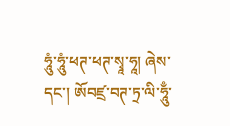ཧཱུཾ་ཧཱུཾ་ཕཊ་ཕཊ་སྭཱ་ཧཱ། ཞེས་དང་། ཨོབཛྲ་བཊ་ཏྲ་ལི་ཧཱུྃ་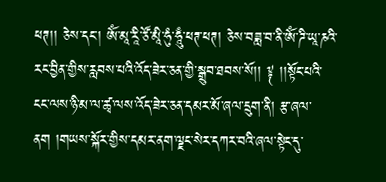ཕཊ།། ཅེས་དང་། ཨོཾ་མཱ་རཱི་ཙོ་མཱི་ཧུཾ་ཧཱུྃ་ཕཊ་ཕཊ། ཅེས་བཟླ་བ་ནི་ཨོཾ་ཌི་ཡཱ་ཎའི་རང་བྱིན་གྱིས་རླབས་པའི་འོད་ཟེར་ཅན་གྱི་སྒྲུབ་ཐབས་སོ།། ༈ །།སྟོང་པའི་ངང་ལས་ཉི་མ་ལ་ཚྭ་ལས་འོད་ཟེར་ཅན་དམར་མོ་ཞལ་དྲུག་ནི། རྩ་ཞལ་ནག །གཡས་སྐོར་གྱིས་དམར་ནག་ལྗང་སེར་དཀར་བའི་ཞལ་སྟེང་དུ་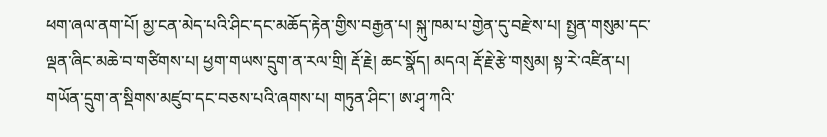ཕག་ཞལ་ནག་པོ། མྱ་ངན་མེད་པའི་ཤིང་དང་མཆོད་རྟེན་གྱིས་བརྒྱན་པ། སྐུ་ཁམ་པ་གྱེན་དུ་བརྫེས་པ། སྤྱན་གསུམ་དང་ལྡན་ཞིང་མཆེ་བ་གཙིགས་པ། ཕྱག་གཡས་དྲུག་ན་རལ་གྲི། རྡོ་རྗེ། ཆང་སྣོད། མདའ། རྡོ་རྗེ་རྩེ་གསུམ། སྟ་རེ་འཛིན་པ། གཡོན་དྲུག་ན་སྡིགས་མཛུབ་དང་བཅས་པའི་ཞགས་པ། གཏུན་ཤིང་། ཨ་ཤྭ་ཀའི་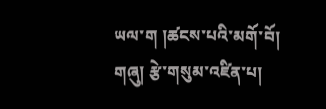ཡལ་ག །ཚངས་པའི་མགོ་བོ། གཞུ། རྩེ་གསུམ་འཛིན་པ།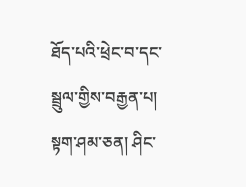ཐོད་པའི་ཕྲེང་བ་དང་སྦྲུལ་གྱིས་བརྒྱན་པ། སྟག་ཤམ་ཅན། ཤིང་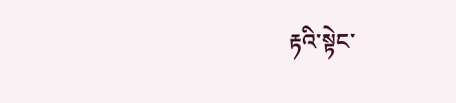རྟའི་སྟེང་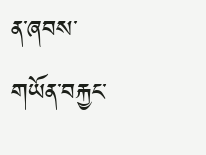ན་ཞབས་གཡོན་བརྐྱང་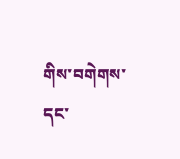གིས་བགེགས་དང་